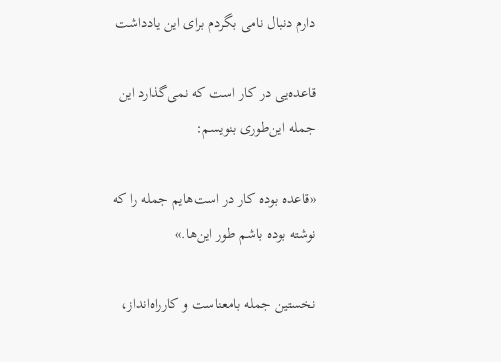دارم دنبال نامی بگردم برای این یادداشت

قاعده‌یی در کار است که نمی‌گذارد این جمله این‌طوری بنویسم:

«قاعده بوده کار در است‌هایم جمله را که نوشته بوده باشم طور این‌ها.»

نخستین جمله بامعناست و کارراه‌انداز،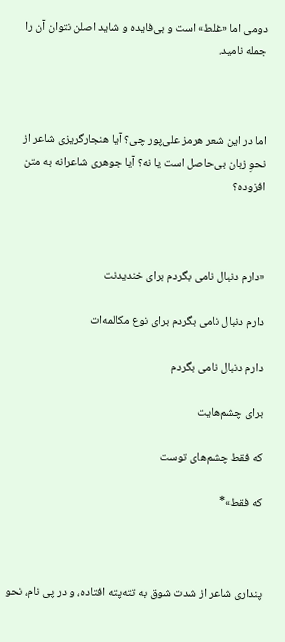دومی اما «غلط» است و بی‌فایده و شاید اصلن نتوان آن را جمله نامید.



اما در این شعر هرمز علی‌پور چی؟ آیا هنجارگریزی شاعر از نحوِ زبان بی‌حاصل است یا نه؟ آیا جوهری شاعرانه به متن افزوده؟



«دارم دنبال نامی بگردم برای خندیدنت

دارم دنبال نامی بگردم برای نوع مکالمه‌ات

دارم دنبال نامی بگردم

برای چشم‌هایت

که فقط چشم‌های توست

که فقط»*



پنداری شاعر از شدت شوق به تته‌پته افتاده، و در پی نام، نحو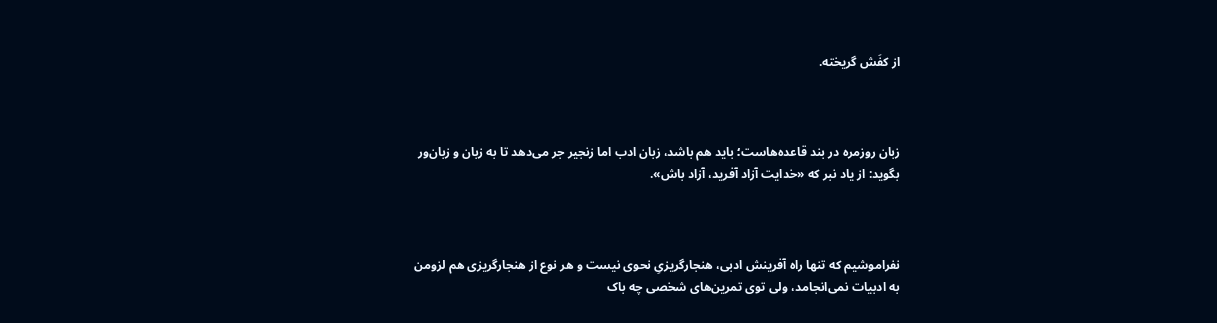از کفَش گریخته.



زبان روزمره در بند قاعده‌هاست؛ باید هم باشد، زبان ادب اما زنجیر جر می‌دهد تا به زبان‌ و زبان‌ور بگوید: از یاد نبر که «خدایت آزاد آفرید، آزاد باش».



نفراموشیم که تنها راه آفرینش‌ ادبی، هنجار‌گریزیِ نحوی نیست و هر نوع از هنجارگریزی هم لزومن به ادبیات نمی‌انجامد، ولی توی تمرین‌های شخصی چه باک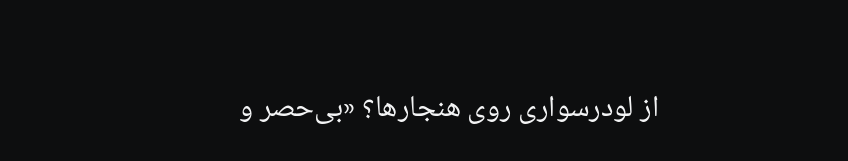از لودرسواری روی هنجارها؟ «بی‌حصر و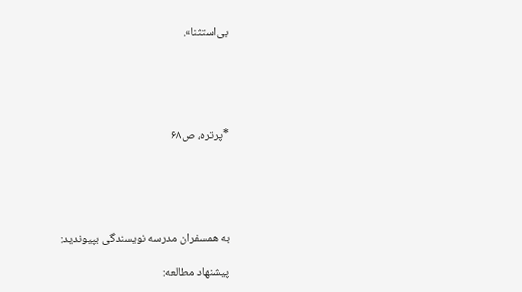بی‌استثنا».





*پرتره، ص۶۸





به همسفران مدرسه نویسندگی بپیوندید:

پیشنهاد مطالعه: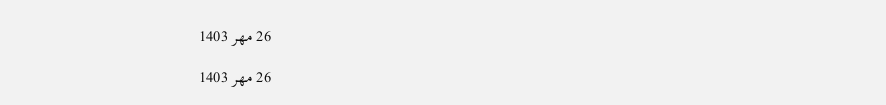26 مهر 1403

26 مهر 1403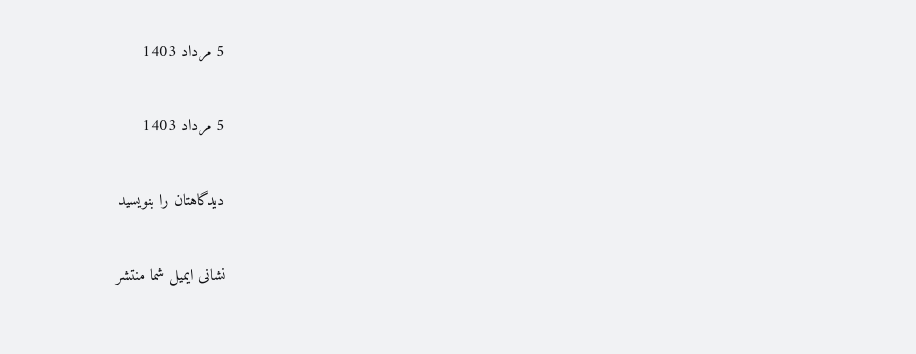5 مرداد 1403

5 مرداد 1403

دیدگاهتان را بنویسید

نشانی ایمیل شما منتشر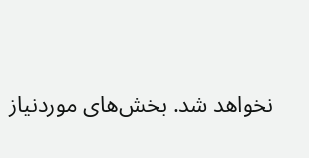نخواهد شد. بخش‌های موردنیاز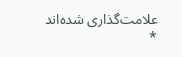علامت‌گذاری شده‌اند *